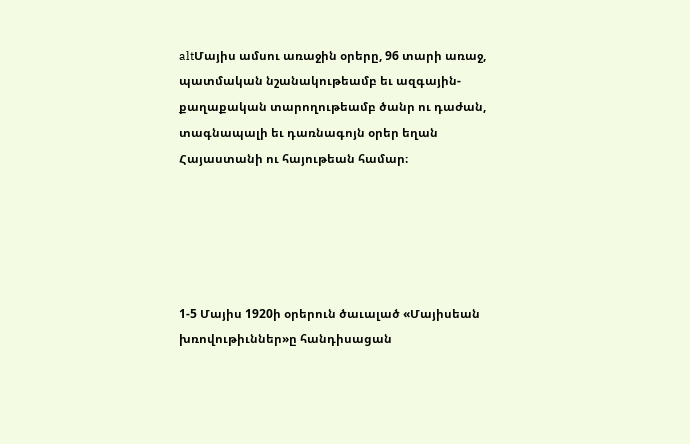altՄայիս ամսու առաջին օրերը, 96 տարի առաջ, պատմական նշանակութեամբ եւ ազգային-քաղաքական տարողութեամբ ծանր ու դաժան, տագնապալի եւ դառնագոյն օրեր եղան Հայաստանի ու հայութեան համար։





1-5 Մայիս 1920ի օրերուն ծաւալած «Մայիսեան խռովութիւններ»ը հանդիսացան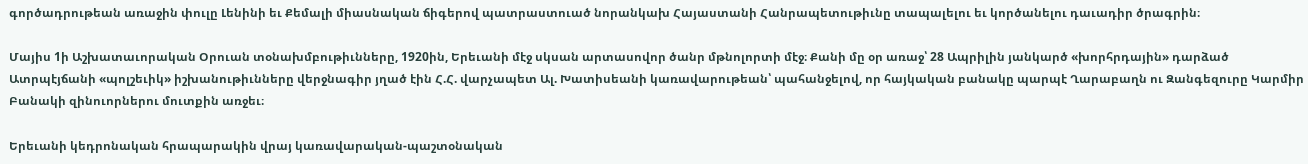գործադրութեան առաջին փուլը Լենինի եւ Քեմալի միասնական ճիգերով պատրաստուած նորանկախ Հայաստանի Հանրապետութիւնը տապալելու եւ կործանելու դաւադիր ծրագրին։

Մայիս 1ի Աշխատաւորական Օրուան տօնախմբութիւնները, 1920ին, Երեւանի մէջ սկսան արտասովոր ծանր մթնոլորտի մէջ։ Քանի մը օր առաջ՝ 28 Ապրիլին յանկարծ «խորհրդային» դարձած Ատրպէյճանի «պոլշեւիկ» իշխանութիւնները վերջնագիր յղած էին Հ.Հ. վարչապետ Ալ. Խատիսեանի կառավարութեան՝ պահանջելով, որ հայկական բանակը պարպէ Ղարաբաղն ու Զանգեզուրը Կարմիր Բանակի զինուորներու մուտքին առջեւ։

Երեւանի կեդրոնական հրապարակին վրայ կառավարական-պաշտօնական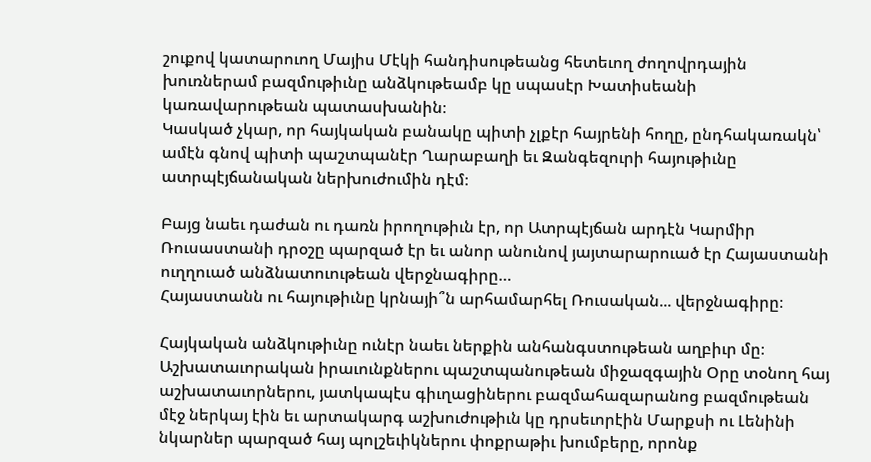շուքով կատարուող Մայիս Մէկի հանդիսութեանց հետեւող ժողովրդային խուռներամ բազմութիւնը անձկութեամբ կը սպասէր Խատիսեանի կառավարութեան պատասխանին։
Կասկած չկար, որ հայկական բանակը պիտի չլքէր հայրենի հողը, ընդհակառակն՝ ամէն գնով պիտի պաշտպանէր Ղարաբաղի եւ Զանգեզուրի հայութիւնը ատրպէյճանական ներխուժումին դէմ։

Բայց նաեւ դաժան ու դառն իրողութիւն էր, որ Ատրպէյճան արդէն Կարմիր Ռուսաստանի դրօշը պարզած էր եւ անոր անունով յայտարարուած էր Հայաստանի ուղղուած անձնատուութեան վերջնագիրը…
Հայաստանն ու հայութիւնը կրնայի՞ն արհամարհել Ռուսական... վերջնագիրը։

Հայկական անձկութիւնը ունէր նաեւ ներքին անհանգստութեան աղբիւր մը։ Աշխատաւորական իրաւունքներու պաշտպանութեան միջազգային Օրը տօնող հայ աշխատաւորներու, յատկապէս գիւղացիներու բազմահազարանոց բազմութեան մէջ ներկայ էին եւ արտակարգ աշխուժութիւն կը դրսեւորէին Մարքսի ու Լենինի նկարներ պարզած հայ պոլշեւիկներու փոքրաթիւ խումբերը, որոնք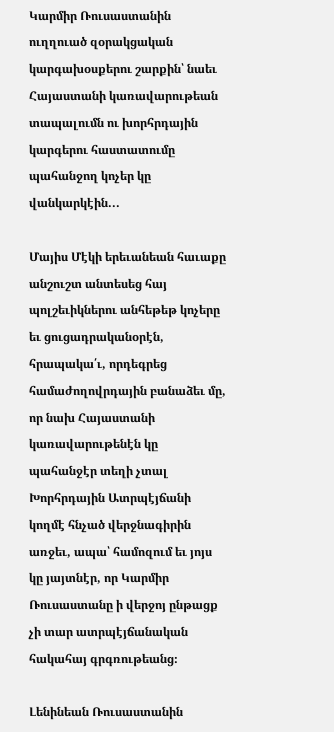Կարմիր Ռուսաստանին ուղղուած զօրակցական կարգախօսքերու շարքին՝ նաեւ Հայաստանի կառավարութեան տապալումն ու խորհրդային կարգերու հաստատումը պահանջող կոչեր կը վանկարկէին...

Մայիս Մէկի երեւանեան հաւաքը անշուշտ անտեսեց հայ պոլշեւիկներու անհեթեթ կոչերը եւ ցուցադրականօրէն, հրապակա՛ւ, որդեգրեց համաժողովրդային բանաձեւ մը, որ նախ Հայաստանի կառավարութենէն կը պահանջէր տեղի չտալ Խորհրդային Ատրպէյճանի կողմէ հնչած վերջնագիրին առջեւ, ապա՝ համոզում եւ յոյս կը յայտնէր, որ Կարմիր Ռուսաստանը ի վերջոյ ընթացք չի տար ատրպէյճանական հակահայ գրգռութեանց։

Լենինեան Ռուսաստանին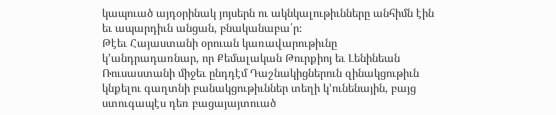կապուած այդօրինակ յոյսերն ու ակնկալութիւնները անհիմն էին եւ ապարդիւն անցան, բնականաբա՛ր։
Թէեւ Հայաստանի օրուան կառավարութիւնը կ’անդրադառնար, որ Քեմալական Թուրքիոյ եւ Լենինեան Ռուսաստանի միջեւ ընդդէմ Դաշնակիցներուն զինակցութիւն կնքելու գաղտնի բանակցութիւններ տեղի կ’ունենային, բայց ստուգապէս դեռ բացայայտուած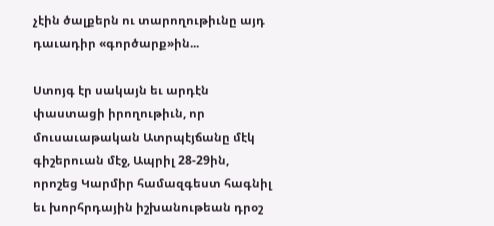չէին ծալքերն ու տարողութիւնը այդ դաւադիր «գործարք»ին...

Ստոյգ էր սակայն եւ արդէն փաստացի իրողութիւն, որ մուսաւաթական Ատրպէյճանը մէկ գիշերուան մէջ, Ապրիլ 28-29ին, որոշեց Կարմիր համազգեստ հագնիլ եւ խորհրդային իշխանութեան դրօշ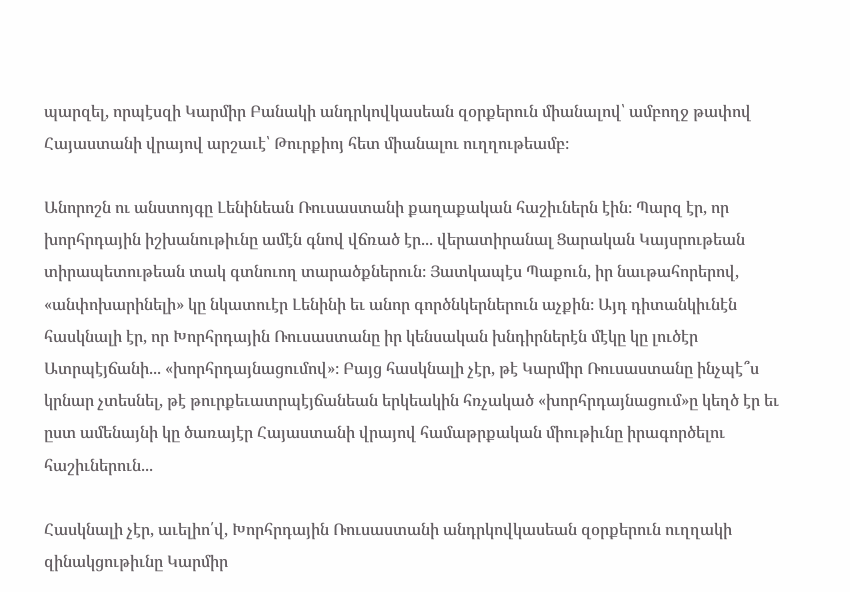պարզել, որպէսզի Կարմիր Բանակի անդրկովկասեան զօրքերուն միանալով՝ ամբողջ թափով Հայաստանի վրայով արշաւէ՝ Թուրքիոյ հետ միանալու ուղղութեամբ։

Անորոշն ու անստոյգը Լենինեան Ռուսաստանի քաղաքական հաշիւներն էին։ Պարզ էր, որ խորհրդային իշխանութիւնը ամէն գնով վճռած էր... վերատիրանալ Ցարական Կայսրութեան տիրապետութեան տակ գտնուող տարածքներուն։ Յատկապէս Պաքուն, իր նաւթահորերով, «անփոխարինելի» կը նկատուէր Լենինի եւ անոր գործնկերներուն աչքին։ Այդ դիտանկիւնէն հասկնալի էր, որ Խորհրդային Ռուսաստանը իր կենսական խնդիրներէն մէկը կը լուծէր Ատրպէյճանի... «խորհրդայնացումով»։ Բայց հասկնալի չէր, թէ Կարմիր Ռուսաստանը ինչպէ՞ս կրնար չտեսնել, թէ թուրքեւատրպէյճանեան երկեակին հռչակած «խորհրդայնացում»ը կեղծ էր եւ ըստ ամենայնի կը ծառայէր Հայաստանի վրայով համաթրքական միութիւնը իրագործելու հաշիւներուն...

Հասկնալի չէր, աւելիո՛վ, Խորհրդային Ռուսաստանի անդրկովկասեան զօրքերուն ուղղակի զինակցութիւնը Կարմիր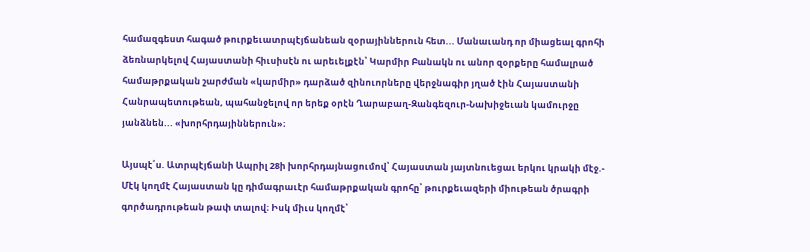համազգեստ հագած թուրքեւատրպէյճանեան զօրայիններուն հետ... Մանաւանդ որ միացեալ գրոհի ձեռնարկելով Հայաստանի հիւսիսէն ու արեւելքէն՝ Կարմիր Բանակն ու անոր զօրքերը համալրած համաթրքական շարժման «կարմիր» դարձած զինուորները վերջնագիր յղած էին Հայաստանի Հանրապետութեան, պահանջելով որ երեք օրէն Ղարաբաղ-Զանգեզուր-Նախիջեւան կամուրջը յանձնեն... «խորհրդայիններուն»։

Այսպէ՛ս. Ատրպէյճանի Ապրիլ 28ի խորհրդայնացումով՝ Հայաստան յայտնուեցաւ երկու կրակի մէջ.- Մէկ կողմէ Հայաստան կը դիմագրաւէր համաթրքական գրոհը՝ թուրքեւազերի միութեան ծրագրի գործադրութեան թափ տալով։ Իսկ միւս կողմէ՝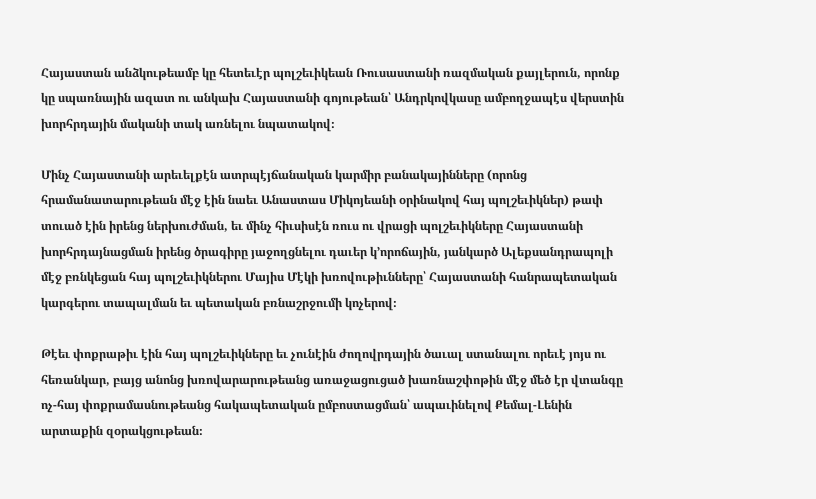Հայաստան անձկութեամբ կը հետեւէր պոլշեւիկեան Ռուսաստանի ռազմական քայլերուն, որոնք կը սպառնային ազատ ու անկախ Հայաստանի գոյութեան՝ Անդրկովկասը ամբողջապէս վերստին խորհրդային մականի տակ առնելու նպատակով։

Մինչ Հայաստանի արեւելքէն ատրպէյճանական կարմիր բանակայինները (որոնց հրամանատարութեան մէջ էին նաեւ Անաստաս Միկոյեանի օրինակով հայ պոլշեւիկներ) թափ տուած էին իրենց ներխուժման, եւ մինչ հիւսիսէն ռուս ու վրացի պոլշեւիկները Հայաստանի խորհրդայնացման իրենց ծրագիրը յաջողցնելու դաւեր կ’որոճային, յանկարծ Ալեքսանդրապոլի մէջ բռնկեցան հայ պոլշեւիկներու Մայիս Մէկի խռովութիւնները՝ Հայաստանի հանրապետական կարգերու տապալման եւ պետական բռնաշրջումի կոչերով։

Թէեւ փոքրաթիւ էին հայ պոլշեւիկները եւ չունէին ժողովրդային ծաւալ ստանալու որեւէ յոյս ու հեռանկար, բայց անոնց խռովարարութեանց առաջացուցած խառնաշփոթին մէջ մեծ էր վտանգը ոչ-հայ փոքրամասնութեանց հակապետական ըմբոստացման՝ ապաւինելով Քեմալ-Լենին արտաքին զօրակցութեան։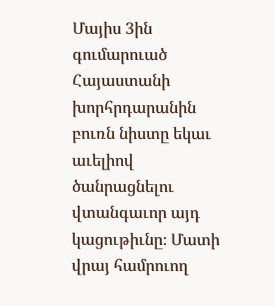Մայիս 3ին գումարուած Հայաստանի խորհրդարանին բուռն նիստը եկաւ աւելիով ծանրացնելու վտանգաւոր այդ կացութիւնը։ Մատի վրայ համրուող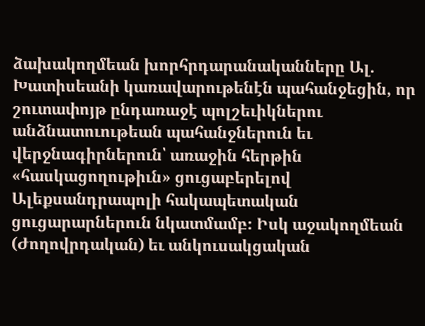ձախակողմեան խորհրդարանականները Ալ. Խատիսեանի կառավարութենէն պահանջեցին, որ շուտափոյթ ընդառաջէ պոլշեւիկներու անձնատուութեան պահանջներուն եւ վերջնագիրներուն՝ առաջին հերթին «հասկացողութիւն» ցուցաբերելով Ալեքսանդրապոլի հակապետական ցուցարարներուն նկատմամբ։ Իսկ աջակողմեան (Ժողովրդական) եւ անկուսակցական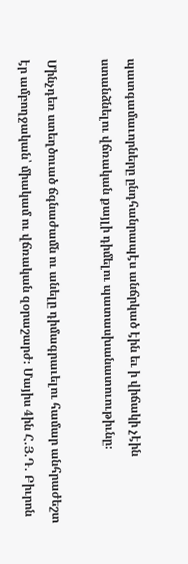պատգամաւորները ընդհանրապէս անճրկած էին եւ ի վիճակի չէին ստանձնելու վճռական քայլի դիմելու պատասխանատուութիւնը։

Մինչդեռ ստեղծուած ճգնաժամն ու անելը դիմագրաւելու համար անհրաժեշտ էր ամբողջական՝ միակամ ու վճռական զօրաշարժ։ Մայիս 4ին Հ.Յ.Դ. Բիւրոն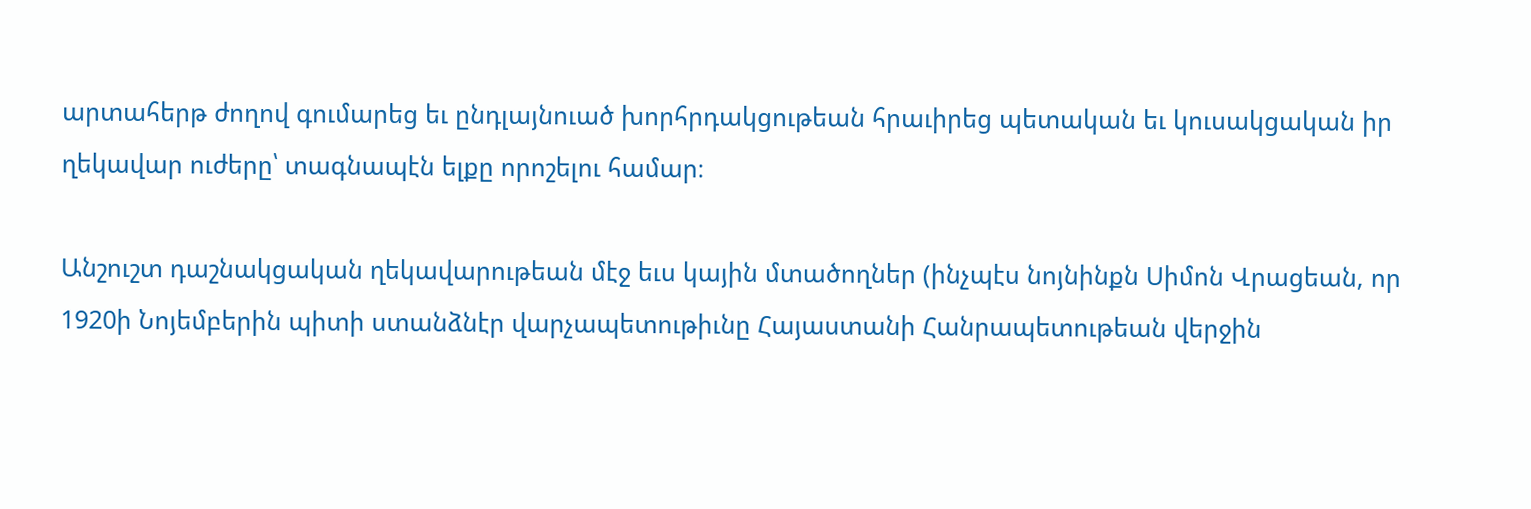արտահերթ ժողով գումարեց եւ ընդլայնուած խորհրդակցութեան հրաւիրեց պետական եւ կուսակցական իր ղեկավար ուժերը՝ տագնապէն ելքը որոշելու համար։

Անշուշտ դաշնակցական ղեկավարութեան մէջ եւս կային մտածողներ (ինչպէս նոյնինքն Սիմոն Վրացեան, որ 1920ի Նոյեմբերին պիտի ստանձնէր վարչապետութիւնը Հայաստանի Հանրապետութեան վերջին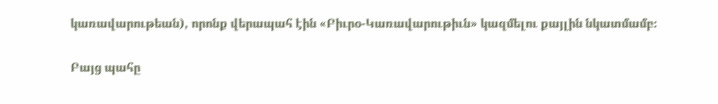կառավարութեան), որոնք վերապահ էին «Բիւրօ-Կառավարութիւն» կազմելու քայլին նկատմամբ։

Բայց պահը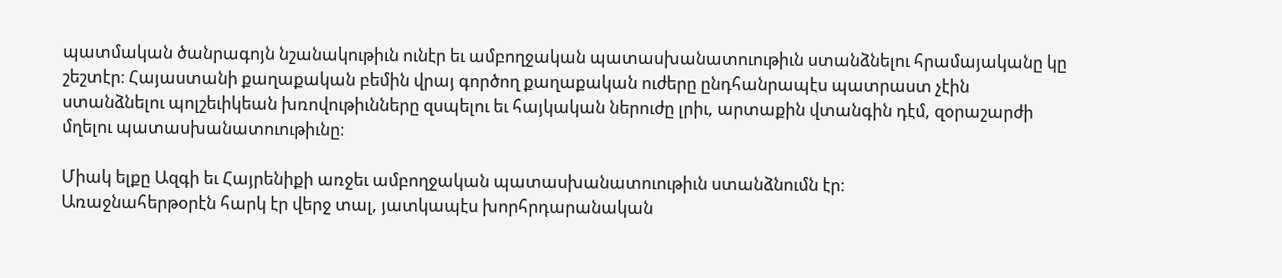պատմական ծանրագոյն նշանակութիւն ունէր եւ ամբողջական պատասխանատուութիւն ստանձնելու հրամայականը կը շեշտէր։ Հայաստանի քաղաքական բեմին վրայ գործող քաղաքական ուժերը ընդհանրապէս պատրաստ չէին ստանձնելու պոլշեւիկեան խռովութիւնները զսպելու եւ հայկական ներուժը լրիւ, արտաքին վտանգին դէմ, զօրաշարժի մղելու պատասխանատուութիւնը։

Միակ ելքը Ազգի եւ Հայրենիքի առջեւ ամբողջական պատասխանատուութիւն ստանձնումն էր։
Առաջնահերթօրէն հարկ էր վերջ տալ, յատկապէս խորհրդարանական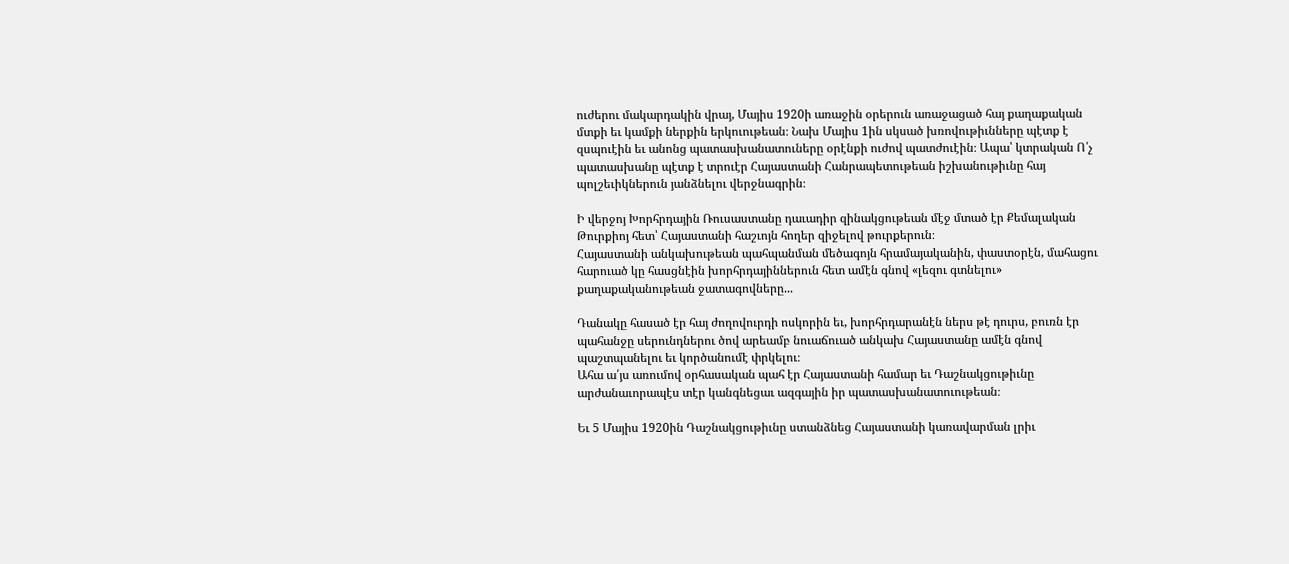ուժերու մակարդակին վրայ, Մայիս 1920ի առաջին օրերուն առաջացած հայ քաղաքական մտքի եւ կամքի ներքին երկուութեան։ Նախ Մայիս 1ին սկսած խռովութիւնները պէտք է զսպուէին եւ անոնց պատասխանատուները օրէնքի ուժով պատժուէին։ Ապա՝ կտրական Ո՛չ պատասխանը պէտք է տրուէր Հայաստանի Հանրապետութեան իշխանութիւնը հայ պոլշեւիկներուն յանձնելու վերջնագրին։

Ի վերջոյ Խորհրդային Ռուսաստանը դաւադիր զինակցութեան մէջ մտած էր Քեմալական Թուրքիոյ հետ՝ Հայաստանի հաշւոյն հողեր զիջելով թուրքերուն։
Հայաստանի անկախութեան պահպանման մեծագոյն հրամայականին, փաստօրէն, մահացու հարուած կը հասցնէին խորհրդայիններուն հետ ամէն գնով «լեզու գտնելու» քաղաքականութեան ջատագովները...

Դանակը հասած էր հայ ժողովուրդի ոսկորին եւ, խորհրդարանէն ներս թէ դուրս, բուռն էր պահանջը սերունդներու ծով արեամբ նուաճուած անկախ Հայաստանը ամէն գնով պաշտպանելու եւ կործանումէ փրկելու։
Ահա ա՛յս առումով օրհասական պահ էր Հայաստանի համար եւ Դաշնակցութիւնը արժանաւորապէս տէր կանգնեցաւ ազգային իր պատասխանատուութեան։

Եւ 5 Մայիս 1920ին Դաշնակցութիւնը ստանձնեց Հայաստանի կառավարման լրիւ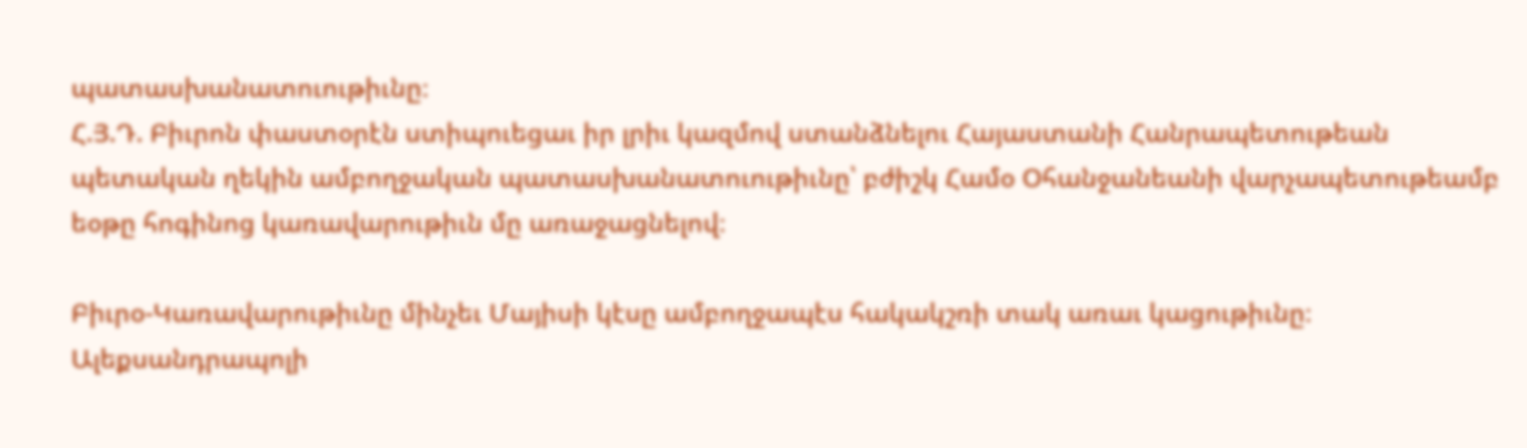պատասխանատուութիւնը։
Հ.Յ.Դ. Բիւրոն փաստօրէն ստիպուեցաւ իր լրիւ կազմով ստանձնելու Հայաստանի Հանրապետութեան պետական ղեկին ամբողջական պատասխանատուութիւնը՝ բժիշկ Համօ Օհանջանեանի վարչապետութեամբ եօթը հոգինոց կառավարութիւն մը առաջացնելով։

Բիւրօ-Կառավարութիւնը մինչեւ Մայիսի կէսը ամբողջապէս հակակշռի տակ առաւ կացութիւնը։
Ալեքսանդրապոլի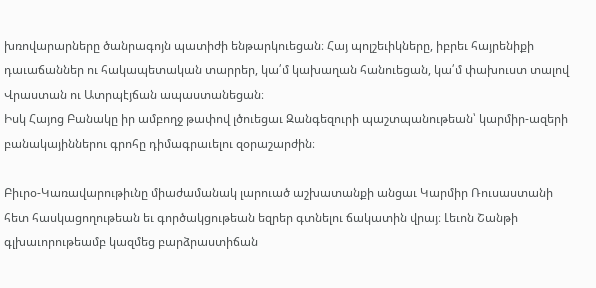խռովարարները ծանրագոյն պատիժի ենթարկուեցան։ Հայ պոլշեւիկները, իբրեւ հայրենիքի դաւաճաններ ու հակապետական տարրեր, կա՛մ կախաղան հանուեցան, կա՛մ փախուստ տալով Վրաստան ու Ատրպէյճան ապաստանեցան։
Իսկ Հայոց Բանակը իր ամբողջ թափով լծուեցաւ Զանգեզուրի պաշտպանութեան՝ կարմիր-ազերի բանակայիններու գրոհը դիմագրաւելու զօրաշարժին։

Բիւրօ-Կառավարութիւնը միաժամանակ լարուած աշխատանքի անցաւ Կարմիր Ռուսաստանի հետ հասկացողութեան եւ գործակցութեան եզրեր գտնելու ճակատին վրայ։ Լեւոն Շանթի գլխաւորութեամբ կազմեց բարձրաստիճան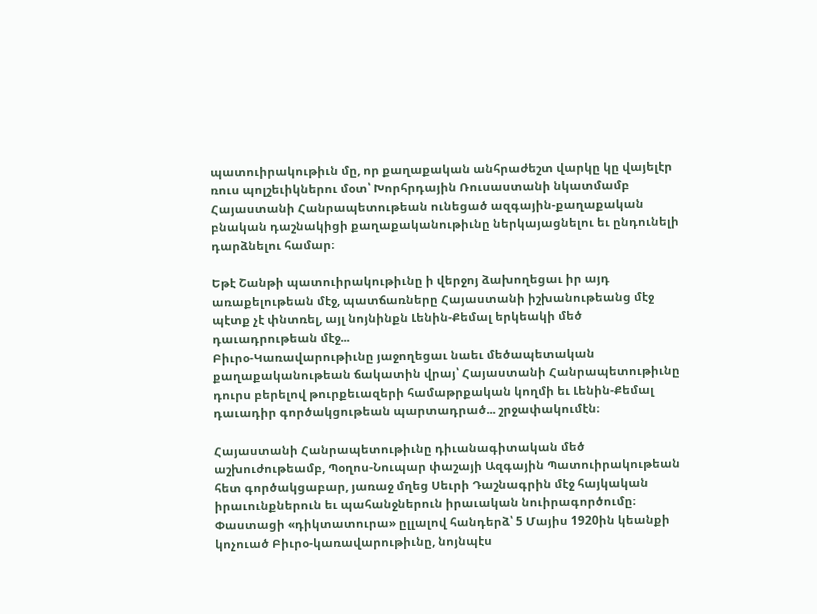պատուիրակութիւն մը, որ քաղաքական անհրաժեշտ վարկը կը վայելէր ռուս պոլշեւիկներու մօտ՝ Խորհրդային Ռուսաստանի նկատմամբ Հայաստանի Հանրապետութեան ունեցած ազգային-քաղաքական բնական դաշնակիցի քաղաքականութիւնը ներկայացնելու եւ ընդունելի դարձնելու համար։

Եթէ Շանթի պատուիրակութիւնը ի վերջոյ ձախողեցաւ իր այդ առաքելութեան մէջ, պատճառները Հայաստանի իշխանութեանց մէջ պէտք չէ փնտռել, այլ նոյնինքն Լենին-Քեմալ երկեակի մեծ դաւադրութեան մէջ...
Բիւրօ-Կառավարութիւնը յաջողեցաւ նաեւ մեծապետական քաղաքականութեան ճակատին վրայ՝ Հայաստանի Հանրապետութիւնը դուրս բերելով թուրքեւազերի համաթրքական կողմի եւ Լենին-Քեմալ դաւադիր գործակցութեան պարտադրած... շրջափակումէն։

Հայաստանի Հանրապետութիւնը դիւանագիտական մեծ աշխուժութեամբ, Պօղոս-Նուպար փաշայի Ազգային Պատուիրակութեան հետ գործակցաբար, յառաջ մղեց Սեւրի Դաշնագրին մէջ հայկական իրաւունքներուն եւ պահանջներուն իրաւական նուիրագործումը։
Փաստացի «դիկտատուրա» ըլլալով հանդերձ՝ 5 Մայիս 1920ին կեանքի կոչուած Բիւրօ-կառավարութիւնը, նոյնպէս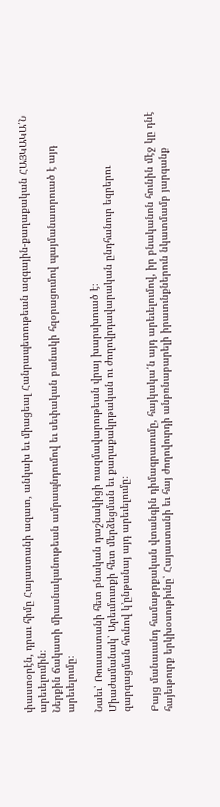փաստօրէն, դրաւ հիմը Հայաստանի ազատ, անկախ եւ միացեալ Հանրապետութեան ազգային-քաղաքական ՀԱՅԿԱԿԱ՛Ն արեւելումին։
Ներքին ճակատի միասնականութեան ամրապնդումով եւ սեփական բանակի հզօրացումով պայմանաւորուած է այդ արեւելումը։

Նաեւ՝ Ռուսաստանի հետ բնական դաշնակիցի ռազմավարութեան վրայ խարսխուած է։
Միաժամանակ՝ Արեւմուտքի հետ մերձեցման եւ քաղաքակրթական ու ժողովրդավարական ընդհանուր եզրերու զարգացման հունով կ’ընթանայ այդ արեւելումը։

Բայց մանաւանդ համաթրքական վտանգին դիմագրաւումը, հայկակա՛ն այդ արեւելումով, իր բնականոն հունին մէջ կը դնէ հայեւթուրք երկխօսութիւնը՝ Հայաստանի եւ հայ ժողովուրդի անբռնաբարելի իրաւունքներուն նկատմամբ յարգանք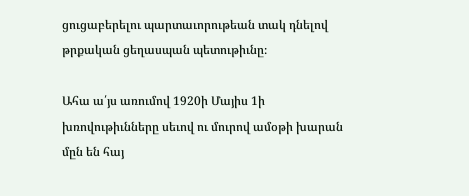ցուցաբերելու պարտաւորութեան տակ դնելով թրքական ցեղասպան պետութիւնը։

Ահա ա՛յս առումով 1920ի Մայիս 1ի խռովութիւնները սեւով ու մուրով ամօթի խարան մըն են հայ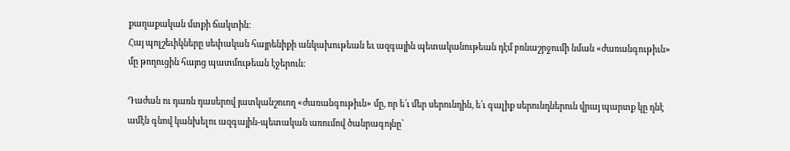քաղաքական մտքի ճակտին։
Հայ պոլշեւիկները սեփական հայրենիքի անկախութեան եւ ազգային պետականութեան դէմ բռնաշրջումի նման «ժառանգութիւն» մը թողուցին հայոց պատմութեան էջերուն։

Դաժան ու դառն դասերով յատկանշուող «ժառանգութիւն» մը, որ ե՛ւ մեր սերունդին, ե՛ւ գալիք սերունդներուն վրայ պարտք կը դնէ ամէն գնով կանխելու ազգային-պետական առումով ծանրագոյնը՝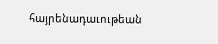հայրենադաւութեան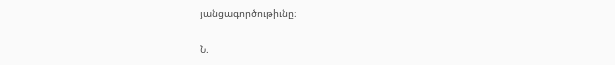յանցագործութիւնը։

Ն.